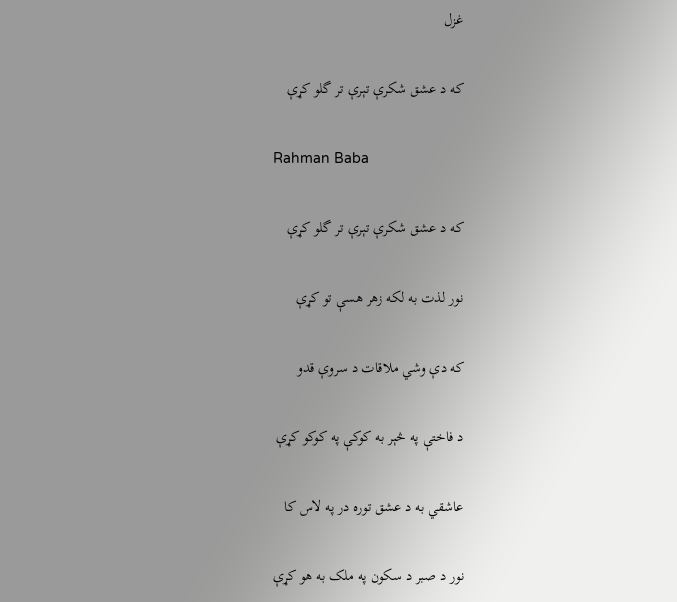غزل

که د عشق شکرې تېرې تر گلو کړې

Rahman Baba

که د عشق شکرې تېرې تر گلو کړې

نور لذت به لکه زهر هسې تو کړې

که دې وشي ملاقات د سروې قدو

د فاختې په څېر به کوکې په کوکو کړې

عاشقي به د عشق توره در په لاس کا

نور د صبر د سکون په ملک به هو کړې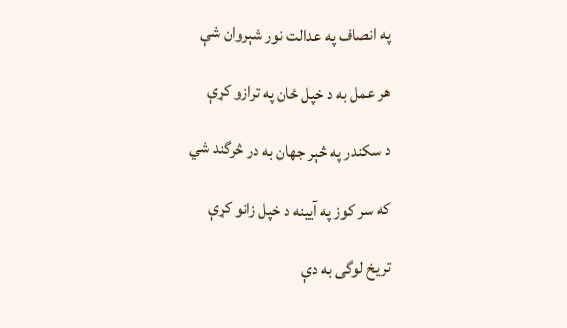په انصاف په عدالت نور شېروان شې

هر عمل به د خپل ځان په ترازو کړې

د سکندر په څېر جهان به در څرگند شي

که سر کوز په آيينه د خپل زانو کړې

تريخ لوگی به دې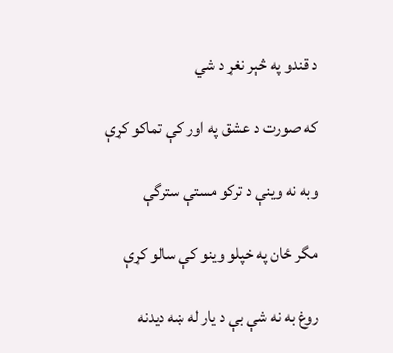د قندو په څېر نغړ د شي

که صورت د عشق په اور کې تماکو کړې

وبه نه وينې د ترکو مستې سترگې

مگر ځان په خپلو وينو کې سالو کړې

روغ به نه شې بې د يار له ښه ديدنه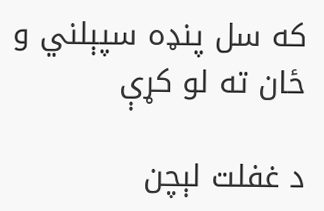که سل پنډه سپېلني و ځان ته لو کړې

د غفلت لېچن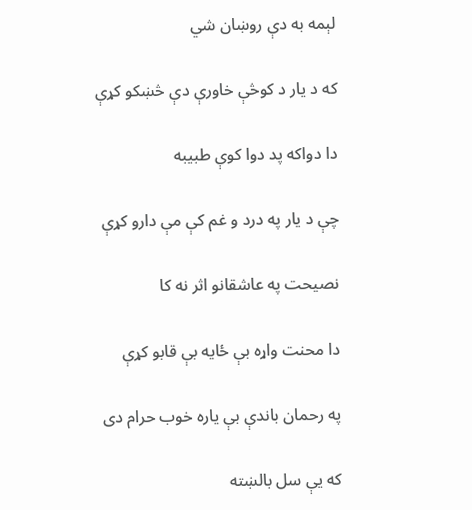لېمه به دې روښان شي

که د يار د کوڅې خاورې دې څښکو کړې

دا دواکه پد دوا کوې طبيبه

چې د يار په درد و غم کې مې دارو کړې

نصيحت په عاشقانو اثر نه کا

دا محنت واړه بې ځايه بې قابو کړې

په رحمان باندې بې ياره خوب حرام دی

که يې سل بالښته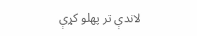لاندې تر پهلو کړې